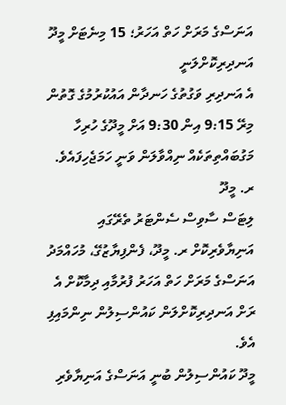އަނަސްގެ މަރަށް ހަތް އަހަރު؛ 15 މިނެޓަށް މީދޫ އަނދިރިކޮށްލަނީ
އެ އަނދިރި ވަގުތުގެ ހަނދާން އައުކުރުމުގެ ގޮތުން މިރޭ 9:15 އިން 9:30 އަށް މީދޫގެ ހުރިހާ މަގުބައްތިތަކެއް ނިއްވާލަން ވަނީ ހަމަޖެހިފައެވެ.
ރ. މީދޫ
ލިޓަސް ސާވިސް ސެންޓަރު ތެރޭގައި އަނިޔާވެރިކޮށް ރ. މީދޫ، ފެންފިޔާޒުގޭ، މުހައްމަދު އަނަސްގެ މަރަށް ހަތް އަހަރު ފުރުމާއި ދިމާކޮށް އެ ރަށް އަނދިރިކޮށްލަން ކައުންސިލުން ނިންމައިފި އެވެ.
މީދޫ ކައުންސިލުން ބުނީ އަނަސްގެ އަނިޔާވެރި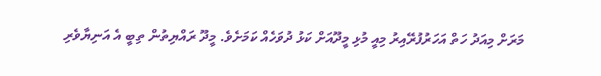މަރަށް މިއަދު ހަތް އަހަރުފުރޭއިރު މިއީ މުޅި މީދޫއަށް ކަޅު ދުވަހެއް ކަމަށެވެ. މީދޫ ރައްޔިތުން ތިބީ އެ އަނިޔާވެރި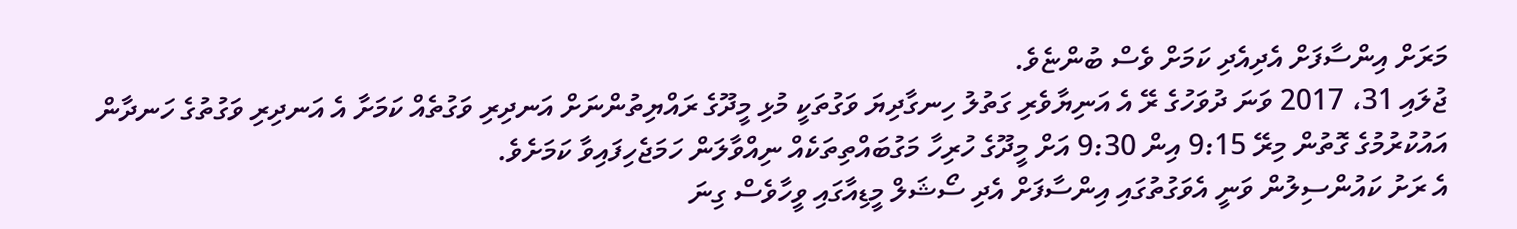މަރަށް އިންސާފަށް އެދިއެދި ކަމަށް ވެސް ބުންޏެވެ.
ޖުލައި 31، 2017 ވަނަ ދުވަހުގެ ރޭ އެ އަނިޔާވެރި ގަތުލު ހިނގާދިޔަ ވަގުތަކީ މުޅި މީދޫގެ ރައްޔިތުންނަށް އަނދިރި ވަގުތެއް ކަމަށާ އެ އަނދިރި ވަގުތުގެ ހަނދާން އައުކުރުމުގެ ގޮތުން މިރޭ 9:15 އިން 9:30 އަށް މީދޫގެ ހުރިހާ މަގުބައްތިތަކެއް ނިއްވާލަން ހަމަޖެހިފައިވާ ކަމަށެވެ.
އެ ރަށު ކައުންސިލުން ވަނީ އެވަގުތުގައި އިންސާފަށް އެދި ސޯޝަލް މީޑިއާގައި ވީހާވެސް ގިނަ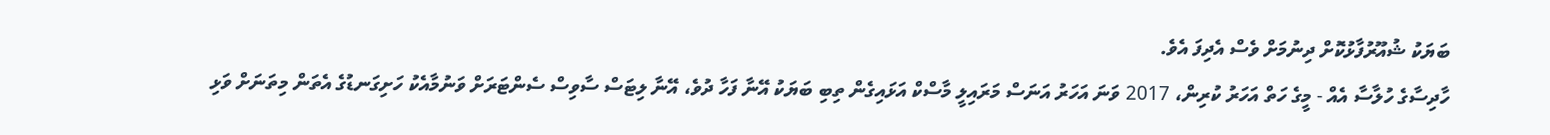ބަޔަކު ޝުއޫރުފާޅުކޮށް ދިނުމަށް ވެސް އެދިފަ އެވެ.
ހާދިސާގެ ހުލާސާ އެއް - މީގެ ހަތް އަހަރު ކުރިން، 2017 ވަނަ އަހަރު އަނަސް މަރައިލީ މާސްކް އަޅައިގެން ތިބި ބަޔަކު އޭނާ ފަހާ ދުވެ، އޭނާ ލިޓަސް ސާވިސް ސެންޓަރަށް ވަނުމާއެކު ހަށިގަނޑުގެ އެތަން މިތަނަށް ވަޅި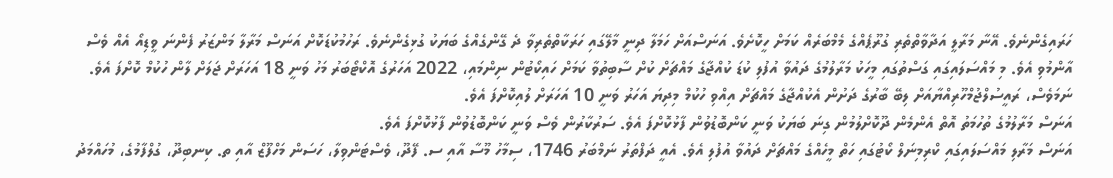ހަރައިގެންނެވެ. އޭނާ މަރާލީ އަދާވާތްތެރި ގުރޫޕެއްގެ މެމްބަރެއް ކަމަށް ހީކޮށެވެ. އަނަސްއަށް ހަމަލާ ދިނީ މާލޭގައި ހަރަކާތްތެރިވާ ދެ ގޭންގެއްގެ ބަޔަކު ގުޅިގެންނެވެ. ރަހުމުކުޑަކޮށް އަނަސް މަރާލާ މަންޒަރު ފެންނަ ވީޑިއޯ އެއް ވެސް އާންމުވި އެވެ. މި މައްސަލައިގައި ގަސްތުގައި މީހަކު މަރާލުމުގެ ދައުވާ އުފުލި ކުޑަ ކުއްޖާގެ މައްޗަށް ކުށް ސާބިތުވާ ކަމަށް ހައިކޯޓުން ނިންމައި، 2022 އަހަރުގެ އޮކްޓޯބަރު މަހު ވަނީ 18 އަހަރަށް ޖަލަށް ލާން ހުކުމް ކޮށްފަ އެވެ. ނަމަވެސް، ރައީސުލްޖުމްހޫރިއްޔާއަށް ލިބޭ ބާރުގެ ދަށުން އެކުއްޖާގެ މައްޗަށް އިއްވި ހުކުމް މިދިޔަ އަހަރު ވަނީ 10 އަހަރަށް ލުއިކޮށްފަ އެވެ.
އަނަސް މަރާލުމުގެ ތުހުމަތު އޮތް އެންމެން ދޫކޮށްލުމުން ގިނަ ބަޔަކު ވަނީ ކަންބޮޑުވުން ފާޅުކޮށްފަ އެވެ. ސަރުކާރުން ވެސް ވަނީ ކަންބޮޑުވުން ފާޅުކޮށްފަ އެވެ.
އަނަސް މަރާލި މައްސަލައިގައި ކްރިމިނަލް ކޯޓުގައި ހަތް މީހެއްގެ މައްޗަށް ދައުވާ އުފުލި އެވެ. އެއީ ދަފްތަރު ނަމްބަރު 1746، ސިމާހު މޫސާ އާއި ސ. ފޭދޫ، ވެސްޓަންވިލާ، ހަސަން މަހްފޫޒް އާއި ތ. ކިނބިދޫ، ގުލްފާމުގެ، މުހައްމަދު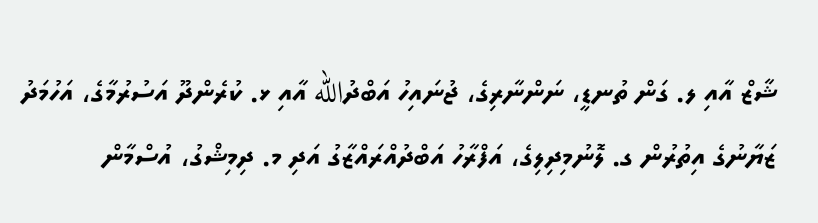ޝާޒް އާއި ލ. ގަން ތުނޑީ، ނަންނާރިގެ، ޖުނައިހު އަބްދުالله އާއި ޅ. ކުރެންދޫ އަސުރުމާގެ، އަހުމަދު ޒަޔާނުގެ އިތުރުން ގ. ލޮނުމިދިލިގެ، އަފްރާހު އަބްދުއްރައްޒާގު އަދި މ. ދިމިޝްގު، އުސްމާން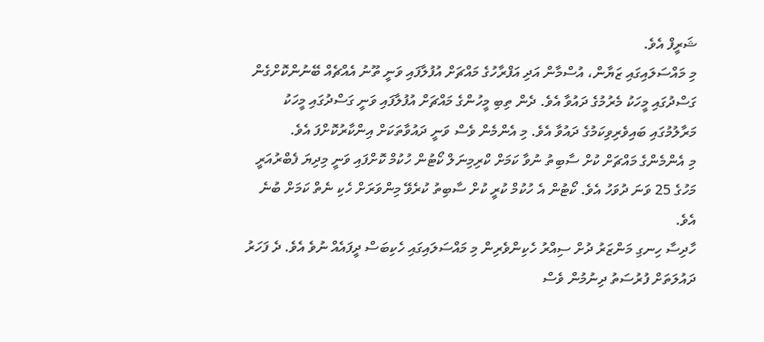ޝަރީފް އެވެ.
މި މައްސަލައިގައި ޒަޔާން، އުސްމާން އަދި އަފްރާހުގެ މައްޗަށް އުފުލާފައި ވަނީ ތޫނު އެއްޗެއް ބޭނުންކޮށްގެން ގަސްދުގައި މީހަކު މެރުމުގެ ދައުވާ އެވެ. ދެން ތިބި މީހުންގެ މައްޗަށް އުފުލާފައި ވަނީ ގަސްދުގައި މީހަކު މަރާލުމުގައި ބައިވެރިވިކަމުގެ ދައުވާ އެވެ. މި އެންމެން ވެސް ވަނީ ދައުވާތަކަށް އިންކާރުކޮށްފަ އެވެ.
މި އެންމެންގެ މައްޗަށް ކުށް ސާބިތު ނުވާ ކަމަށް ކްރިމިނަލް ކޯޓުން ހުކުމް ކޮށްފައި ވަނީ މިދިޔަ ފެބްރުއަރީ މަހުގެ 25 ވަނަ ދުވަހު އެވެ. ކޯޓުން އެ ހުކުމް ކުރީ ކުށް ސާބިތު ކުރެވޭ މިންވަރަށް ހެކި ނެތް ކަމަށް ބުނެ އެވެ.
ހާދިސާ ހިނގި މަންޒަރު ދުށް ސިއްރު ހެކިންވެރިން މި މައްސަލައިގައި ހެކިބަސް ދީފައެއް ނުވެ އެވެ. ދެ ފަހަރު ދައުލަތަށް ފުރުސަތު ދިނުމުން ވެސް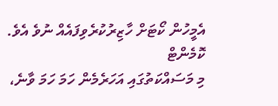އެމީހުން ކޯޓަށް ހާޒިރުކުރެވިފައެއް ނުވެ އެވެ.
ކޮމެންޓް
މި މަސައްކަތުގައި އަހަރެމެން ހަމަ ހަމަ ވާނެ،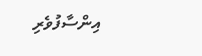އިންސާފުވެރި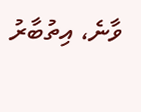ވާނެ، އިތުބާރު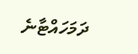ދަމަހައްޓާނެ